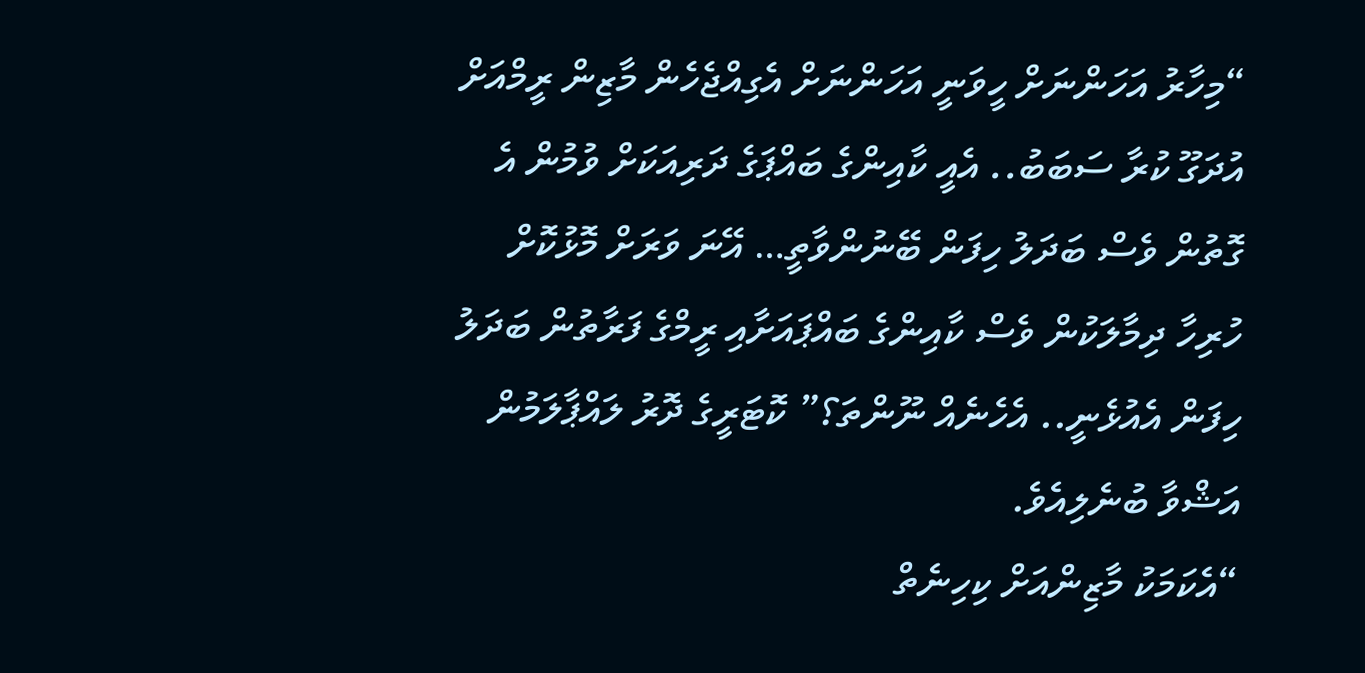“މިހާރު އަހަންނަށް ހީވަނީ އަހަންނަށް އެގިއްޖެހެން މާޒިން ރީމްއަށް އުދަގޫ ކުރާ ސަބަބު.. އެއީ ކާއިންގެ ބައްޕަގެ ދަރިއަކަށް ވުމުން އެ ގޮތުން ވެސް ބަދަލު ހިފަން ބޭނުންވާތީ… އޭނަ ވަރަށް މޮޅުކޮށް ހުރިހާ ދިމާލަކުން ވެސް ކާއިންގެ ބައްޕައަށާއި ރީމްގެ ފަރާތުން ބަދަލު ހިފަން އެއުޅެނީ.. އެހެނެއް ނޫންތަ؟” ކޮޓަރީގެ ދޮރު ލައްޕާލަމުން އަޝްވާ ބުނެލިއެވެ.
“އެކަމަކު މާޒިންއަށް ކިހިނެތް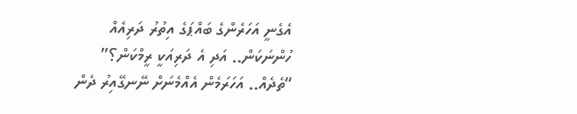އެގެނީ އަހަރެންގެ ބައްޕަގެ އިތުރު ދަރިއެއް ހުންނަކަން.. އަދި އެ ދަރިއަކީ ރީމްކަން؟”
“ތެދެއް.. އަހަރަމެން އެއްމެނަށް ނޭނގޭއިރު ދެން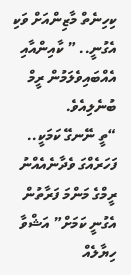ކިހިނެތް މާޒިންއަށް ވަކި އެގުނީ.. ” ކާއިންއާއި އެއްބައިވެލަމުން ރީމް ބުނެލިއެވެ.
“ތީ ނޭނގޭ ކަމަކީ.. ފަހަރެއްގަ ވެދާނެއެއްނު ރީމްގެ މަންމަ ފަރާތުން އެގުނީ ކަމަށް” އަޝްވާ ހިޔާލެއް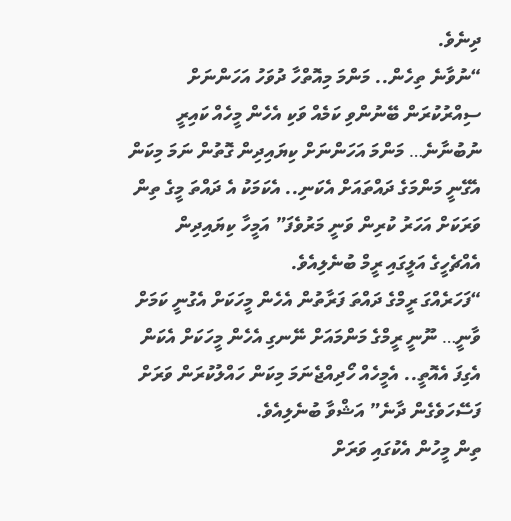ދިނެވެ.
“ނުވާނެ ތިހެން.. މަންމަ މިއޮތްހާ ދުވަހު އަހަންނަށް ސިއްރުކުރަން ބޭނުންވި ކަމެއް ވަކި އެހެން މީހެއް ކައިރީ ނުބުނާނެ… މަންމަ އަހަންނަށް ކިޔައިދިން ގޮތުން ނަމަ މިކަން އެގޭނީ މަންމަގެ ދައްތައަށް އެކަނި.. އެކަމަކު އެ ދައްތަ މީގެ ތިން ވަރަކަށް އަހަރު ކުރިން ވަނީ މަރުވެފަ” އަމީހާ ކިޔައިދިން އެއްޗެހީގެ އަލީގައި ރީމް ބުނެލިއެވެ.
“ފަހަރެއްގަ ރީމްގެ ދައްތަ ފަރާތުން އެހެން މީހަކަށް އެގުނީ ކަމަށް ވާނީ… ނޫނީ ރީމްގެ މަންމައަށް ނޭނގި އެހެން މީހަކަށް އެކަން އެގިފަ އެއޮތީ.. އެމީހެއް ހޯދިއްޖެނަމަ މިކަން ހައްލުކުރަން ވަރަށް ފަސޭހަވެގެން ދާނެ” އަޝްވާ ބުނެލިއެވެ.
ތިން މީހުން އެކުގައި ވަރަށް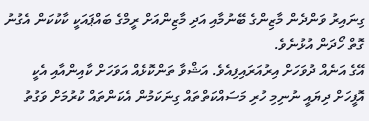ގިނައިރު ވަންދެން މާޒިންގެ ބޭނުމާއި އަދި މާޒިންއަށް ރީމްގެ ބައްޕައަކީ ކާކުކަން އެގުނު ގޮތް ހޯދަން އުޅުނެވެ.
އޭގެ އަނެއް ދުވަހަށް އިރުއަރައިފިއެވެ. އަޝްވާ ތަންކޮޅެއް އަވަހަށް ކާއިންއާއި އެކީ އޮފީހަށް ދިޔައީ ނުނިމި ހުރި މަސައްކަތްތައް ގިނަކަމުން އެކަންތައް ކުރުމަށް ވަގުތު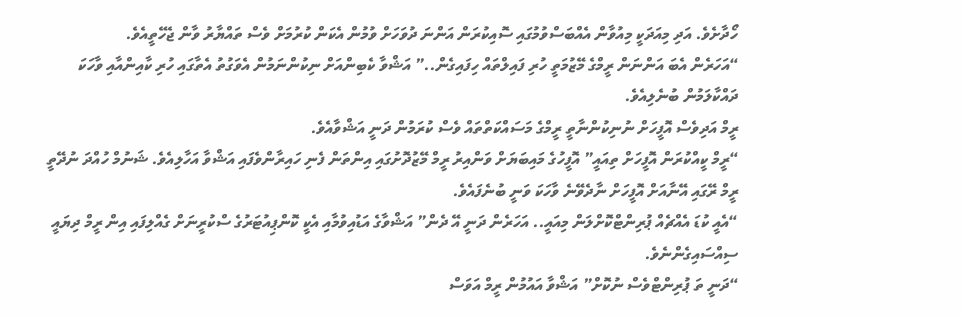ހޯދާށެވެ. އަދި މިއަދަކީ މިއުވާން އެއްބަސްވުމުގައި ސޮއިކުރަން އަންނަ ދުވަހަށް ވުމުން އެކަން ކުރުމަށް ވެސް ތައްޔާރު ވާން ޖެހޭތީއެވެ.
“އަހަރެން އެބަ އަންނަން ރީމްގެ މޭޒުމަތީ ހުރި ފައިލްތައް ހިފައިގެން..” އަޝްވާ ކެބިންއަށް ނިކުންނަމުން އެވަގުތު އެތާގައި ހުރި ކާއިންއާއި ވާހަކަ ދައްކާލަމުން ބުނެލިއެވެ.
ރީމް އަދިވެސް އޮފީހަށް ނުނިކުންނާތީ ރީމްގެ މަސައްކަތްތައް ވެސް ކުރަމުން ދަނީ އަޝްވާއެވެ.
“ރީމް ކީއްކުރަން އޮފީހަށް ތިއައީ” އޮފީހުގެ މައިބަޔަށް ވަންއިރު ރީމް މޭޒުދޮށުގައި އިންތަން ފެނި ހައިރާންވެފައި އަޝްވާ އަހާލިއެވެ. ޝަނުމް ހުއްދަ ނުދޭތީ ރީމް ރޭގައި އޭނާއަށް އޮފީހަށް ނާދެވޭނެ ވާހަކަ ވަނީ ބުނެފައެވެ.
“އެއީ ކުޑަ އެއްޗެއް ޕުރިންޓްކޮށްލަން މިއައީ.. އަހަރެން ދަނީ އޭ ދެން” އަޝްވާގެ އަޑުއިވުމާއި އެކީ ކޮންޕިއުޓަރުގެ ސްކުރީނަށް ގެއްލިފައި އިން ރީމް ދިޔައީ ސިއްސައިގެންނެވެ.
“ދަނީ ތަ ޕުރިންޓްވެސް ނުކޮށް” އަޝްވާ އައުމުން ރީމް އަވަސް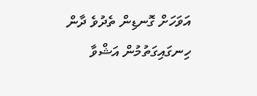އަވަހަށް ގޮނޑިން ތެދުވެ ދާން ހިނގައިގަތުމުން އަޝްވާ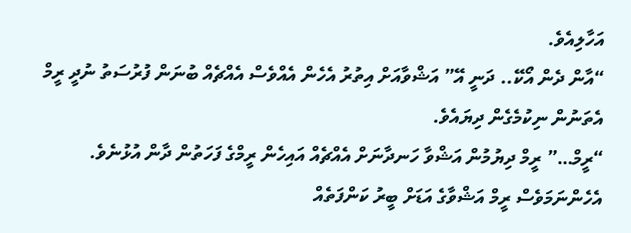އަހާލިއެވެ.
“އާން ދެން އޯކޭ.. ދަނީ އޭ” އަޝްވާއަށް އިތުރު އެހެން އެއްވެސް އެއްޗެއް ބުނަން ފުރުސަތު ނުދީ ރީމް އެތަނުން ނިކުމެގެން ދިޔައެވެ.
“ރީމް…” ރީމް ދިޔުމުން އަޝްވާ ހަނދާނަށް އެއްޗެއް އައިހެން ރީމްގެ ފަހަތުން ދާން އުޅުނެވެ.
އެހެންނަމަވެސް ރީމް އަޝްވާގެ އަޑަށް ބީރު ކަންފަތެއް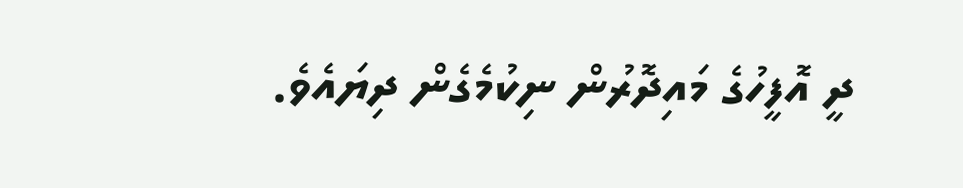ދީ އޮފީހުގެ މައިދޮރުން ނިކުމެގެން ދިޔައެވެ.